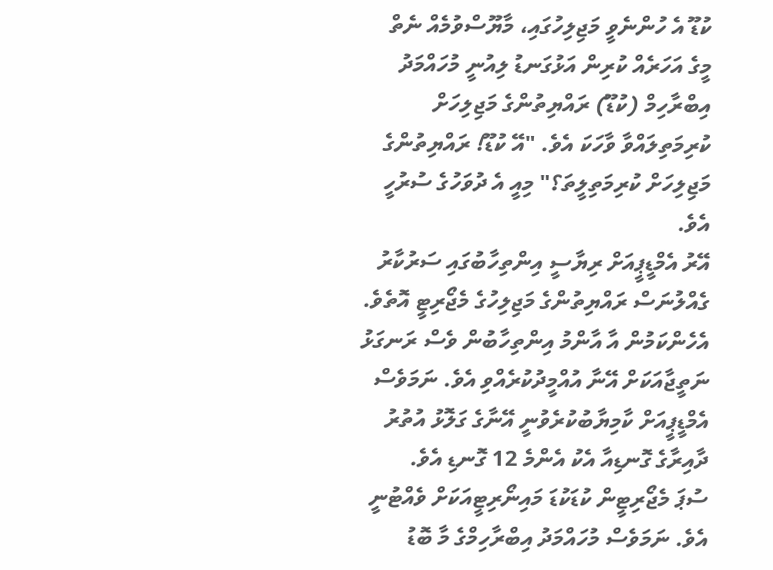ކުޑޫ އެ ހުންނެވީ މަޖިލިހުގައި، މާޔޫސްވުމެއް ނެތް
މީގެ އަހަރެއް ކުރިން އަޅުގަނޑު ލިއުނީ މުހައްމަދު އިބްރާހިމް (ކުޑޫ) ރައްޔިތުންގެ މަޖިލިހަށް ކުރިމަތިލައްވާ ވާހަކަ އެވެ. "އޭ ކުޑޫ! ރައްޔިތުންގެ މަޖިލިހަށް ކުރިމަތިލީތަ؟" މިއީ އެ ދުވަހުގެ ސުރުހީ އެވެ.
އޭރު އެމްޑީޕީއަށް ރިޔާސީ އިންތިހާބުގައި ސަރުކާރު ގެއްލުނަސް ރައްޔިތުންގެ މަޖިލިހުގެ މެޖޯރިޓީ އޮތެވެ. އެހެންކަމުން އާ އާންމު އިންތިހާބުން ވެސް ރަނގަޅު ނަތީޖާއަކަށް އޭނާ އުއްމީދުކުރެއްވި އެވެ. ނަމަވެސް އެމްޑީޕީއަށް ކާމިޔާބުކުރެވުނީ އޭނާގެ ގަލޮޅު އުތުރު ދާއިރާގެ ގޮނޑިއާ އެކު އެންމެ 12 ގޮނޑި އެވެ.
ސުޕަ މެޖޯރިޓީން ކުޑަކުޑަ މައިނޯރިޓީއަކަށް ވެއްޓުނީ އެވެ. ނަމަވެސް މުހައްމަދު އިބްރާހިމްގެ މާ ބޮޑު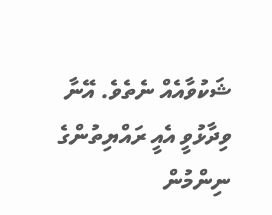ޝަކުވާއެއް ނެތެވެ. އޭނާ ވިދާޅުވީ އެއީ ރައްޔިތުންގެ ނިންމުން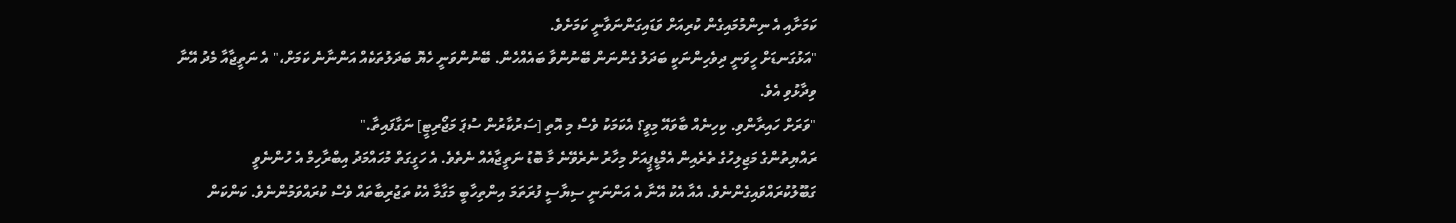ކަމަށާއި އެ ނިންމުމައިގެން ކުރިއަށް ވަޑައިގަންނަވާނީ ކަމަށެވެ.
"އަޅުގަނޑަށް ހީވަނީ ދިވެހިންނަކީ ބަދަލު ގެންނަން ބޭނުންވާ ބައެއްހެން. ބޭނުންވަނީ ހެޔޮ ބަދަލުތަކެއް އަންނާނެ ކަމަށް،" އެ ނަތީޖާއާ މެދު އޭނާ ވިދާޅުވި އެވެ.
"ވަރަށް ހައިރާންވި. ކިހިނެއް ބާވައޭ މިވީ؟ އެކަމަކު ވެސް މި އޮތި [ސަރުކާރުން ސުޕަ މަޖޯރިޓީ] ނަގާފައިތާ."
ރައްޔިތުންގެ މަޖިލިހުގެ ތެރެއިން އެމްޑީޕީއަށް މިހާރު ނެރެވޭނެ މާ ބޮޑު ނަތީޖާއެއް ނެތެވެ. އެ ހަގީގަތް މުހައްމަދު އިބްރާހިމް އެ ހުންނެވީ ގަބޫލުކުރައްވައިގެންނެވެ. އެއާ އެކު އޭނާ އެ އަންނަނީ ސިޔާސީ ފުރަތަމަ އިންތިހާބީ މަގާމާ އެކު ތަޖުރިބާތައް ވެސް ކުރައްވަމުންނެވެ. ކަންކަން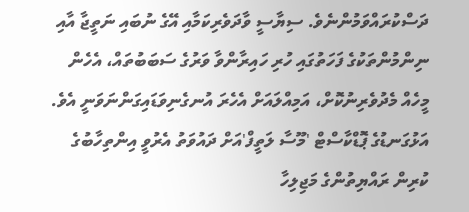ދަސްކުރައްވަމުންނެވެ. ސިޔާސީ ވާދަވެރިކަމާއި އޭގެ ނުބައި ނަތީޖާ އާއި ނިންމުންތަކުގެ ފަހަތުގައި ހުރި ހައިރާންވާ ވަރުގެ ސަބަބުތައް، އެހެން މީހެއް މެދުވެރިނުކޮށް، އަމިއްލައަށް އެހެރަ އުނގެނިވަޑައިގަންނަވަނީ އެވެ.
އަޅުގަނޑުގެ ޕޮޑްކާސްޓް 'މޫސާ ލަތީފް'އަށް ދައުވަތު އެރުވީ އިންތިހާބުގެ ކުރިން ރައްޔިތުންގެ މަޖިލިހާ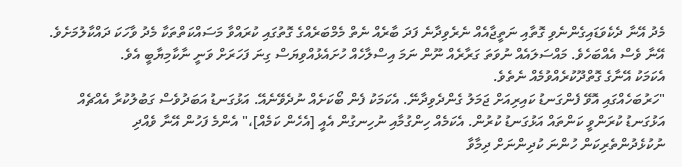މެދު އޭނާ ދެކެވަޑައިގެންނެވި ގޮތާއި ނަތީޖާއެއް ނެރެވިދާނެ ފަދަ ބާރެއް ނެތް މެމްބަރެއްގެ ގޮތުގައި ކުރައްވާ މަސައްކަތްތަކާ މެދު ވާހަކަ ދައްކާލުމަށެވެ. އޭނާ ވެސް އެއްބަހެވެ. މައްސަލައެއް ނުވަތަ ގަރާރެއް ނޫން ނަމަ އިސްލާހެއް ހުށައެޅުއްވިޔަސް ގިނަ ފަހަރަށް ވަނީ ނާކާމިޔާބީ އެވެ.
އެކަމަކު އޭނާގެ ގޮތްދޫކުރެއްވުމެއް ނެތެވެ.
"ހަރުބަހެއްގައި އޮވޭ ފެންގަނޑު ކައިރިއަށް ޖަމަލު ގެންދެވިދާނޭ. އެކަމަކު ފެން ބޯކަށެއް ނުދެވޭނެއޭ. އަޅުގަނޑު އަބަދުވެސް ގަބުލުކުރާ އެއްޗެއް އަޅުގަނޑު ކުރަންވީ ކަންތައް އަޅުގަނޑު ކުރުން. އެކަމެއް ހިންގުމާއި ނުހިނގުން އެއީ [އެހެން ކަމެއް]،" އެންމެ ފަހުން އޭނާ ވެއްދި ނުކުޅެދުންތެރިކަން ހުންނަ ކުދިންނަށް ދިމާވާ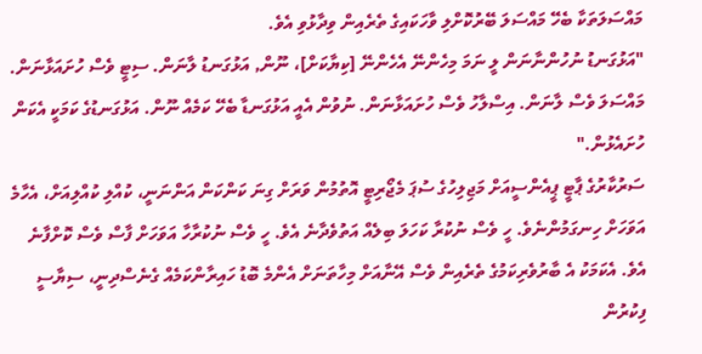މައްސަލަތަކާ ބެހޭ މައްސަލަ ބޭރުކޮށްލި ވާހަކައިގެ ތެރެއިން ވިދާޅުވި އެވެ.
"އަޅުގަނޑު ނުހުންނާނަން ލީ ނަމަ މިހެންނޭ އެހެންނޭ [ކިޔާކަށް]، ނޫން, އަޅުގަނޑު ލާނަން. ސިޓީ ވެސް ހުށައަޅާނަން. މައްސަލަ ވެސް ލާނަން. އިސްލާހު ވެސް ހުށައަޅާނަން. ނުވުން އެއީ އަޅުގަނޑާ ބެހޭ ކަމެއް ނޫން. އަޅުގަނޑުގެ ކަމަކީ އެކަން ހުށައެޅުން."
ސަރުކާރުގެ ޕާޓީ ޕީއެންސީއަށް މަޖިލިހުގެ ސުޕަ މެޖޯރިޓީ އޮތުމުން ވަރަށް ގިނަ ކަންކަން އަންނަނީ، ކުއްލި ކުއްލިއަށް، އެހާމެ އަވަހަށް ހިނގަމުންނެވެ. ހީ ވެސް ނުކުރާ ކަހަލަ ބިލެއް އަތުވެދާނެ އެވެ. ހީ ވެސް ނުކުރާހާ އަވަހަށް ފާސް ވެސް ކޮށްފާނެ އެވެ. އެކަމަކު އެ ބާރުވެރިކަމުގެ ތެރެއިން ވެސް އޭނާއަށް މިހާތަނަށް އެންމެ ބޮޑު ހައިރާންކަމެއް ގެނެސްދިނީ، ސިޔާސީ ފިކުރުން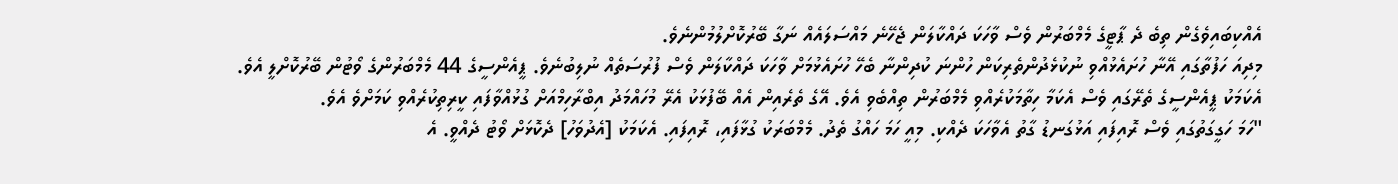އެއްކިބައިވެގެން ތިބެ ދެ ޕާޓީގެ މެމްބަރުން ވެސް ވާހަކަ ދައްކާލަން ޖެހޭނެ މައްސަލައެއް ނަގާ ބޭރުކޮށްލުމުންނެވެ.
މިދިއަ ހަފުތާގައި އޭނާ ހުށައެޅުއްވި ނުކުޅެދުންތެރިކަން ހުންނަ ކުދިންނާ ބެހޭ ހުށައެޅުމަށް ވާހަކަ ދައްކާލަން ވެސް ފުރުސަތެއް ނުލިބުނެވެ. ޕީއެންސީގެ 44 މެމްބަރުންގެ ވޯޓުން ބޭރުކޮށްލީ އެވެ.
އެކަމަކު ޕީއެންސީގެ ތެރޭގައި ވެސް އެކަމާ ހިތާމަކުރެއްވި މެމްބަރުން ތިއްބެވި އެވެ. އޭގެ ތެރެއިން އެއް ބޭފުޅަކު އެރޭ މުހައްމަދު އިބްރާހިމްއަށް ގުޅުއްވާފައި ކީރިތިކުރެއްވި ކަމަށްވެ އެވެ.
"ހަމަ ހަގީގަތުގައި ވެސް ރޮއިފައި އަޅުގަނޑު ގާތު އެވާހަކަ ދެއްކި. މިއީ ހަމަ ހައްގު ތެދު. މެމްބަރަކު ގުޅާފައި، ރޮއިފައި. އެކަމަކު [އެދުވަހު] ދެކޮޅަށް ވޯޓު ދެއްވީ. އެ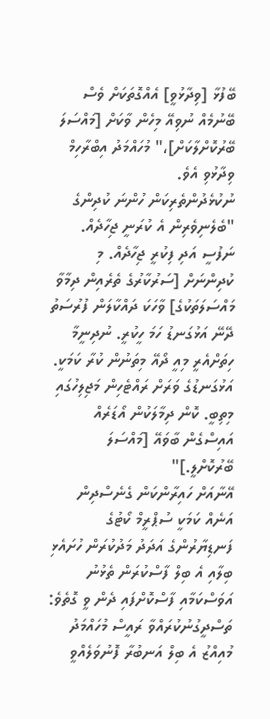ބޭފުޅާ [ވިދާޅުވީ] އެއްގޮތަކަށް ވެސް ބޭނުމެއް ނުވިއޭ މިހެން ވާކަށް [މައްސަލަ ބޭރުކޮށްލާކަށް]،" މުހައްމަދު އިބްރާހިމް ވިދާޅުވި އެވެ.
ނުކުޅެދުންތެރިކަން ހުންނަ ކުދިންގެ "ބެލެނިވެރިން އެ ކުރަނީ ޖިހާދެއް. ނަފުސީ އަދި ފިކުރީ ޖިހާދެއް. މި ކުދިންނަށް [ސަރުކާރުގެ ތެރެއިން ދިމާވާ މައްސަލަތަކުގެ] ވާހަކަ ދައްކާލަން ފުރުސަތު ދޭނޭ އަޅުގަނޑު ހަމަ ހީކުރީ. ނުދިނީމާ ހިތަށްއެރީ މިއީ ދޯއޭ މިތަނުން ކުރާ ކަމަކީ. އަޅުގަނޑުގެ ވަރަށް ރައްޓެހިން މަޖިލިހުގައި މިތިބީ. ކޮން ދިމާލަކުން އޯޑަރެއް އައިސްގެން ބާވައޭ [މައްސަލަ ބޭރުކޮށްލީ.]"
އޭނާއަށް ހައިރާންކަން ގެނެސްދިން އަނެއް ކަމަކީ ސުޕްރީމް ކޯޓުގެ ފަނޑިޔާރުންގެ އަދަދު މަދުކުރަން ހުށައެޅި ބިލާއި އެ ބިލް ފާސްކުރަން ތެޅުނު އަވަސްކަމާއި ފާސްކޮށްފައި ދެން ވީ ގޮތެވެ: ތަސްދީގުނުކުރައްވާ ރައީސް މުހައްމަދު މުއިއްޒު އެ ބިލް އަނބުރާ ފޮނުވަލެއްވީ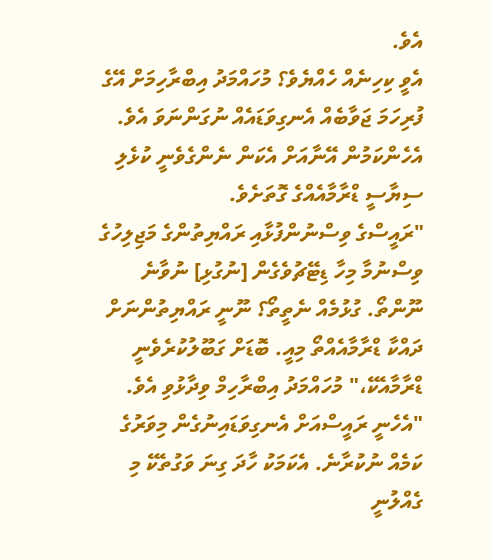އެވެ.
އެވީ ކިހިނެއް ހެއްޔެވެ؟ މުހައްމަދު އިބްރާހިމަށް އޭގެ ފުރިހަމަ ޖަވާބެއް އެނގިވަޑައެއް ނުގަންނަވަ އެވެ. އެހެންކަމުން އޭނާއަށް އެކަން ނެންގެވެނީ ކުޅެލި ސިޔާސީ ޑްރާމާއެއްގެ ގޮތަށެވެ.
"ރައީސްގެ ވިސްނުންފުޅާއި ރައްޔިތުންގެ މަޖިލިހުގެ ވިސްނުމާ މިހާ ޑިޓޭޗުވެގެން [ނުގުޅި] ނުވާނެ ނޫންތޯ. ގުޅުމެއް ނެތީތޯ؟ ނޫނީ ރައްޔިތުންނަށް ދައްކާ ޑްރާމާއެއްތޯ މިއީ. ބޮޑަށް ގަބޫލުކުރެވެނީ ޑްރާމާއެކޭ،" މުހައްމަދު އިބްރާހިމް ވިދާޅުވި އެވެ.
"އެހެނީ ރައީސްއަށް އެނގިވަޑައިނުގެން މިވަރުގެ ކަމެއް ނުކުރާނެ. އެކަމަކު ހާދަ ގިނަ ވަގުތެކޭ މި ގެއްލުނީ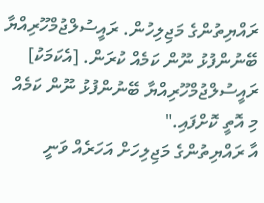ރައްޔިތުންގެ މަޖިލިހުން. ރައީސުލްޖުމްހޫރިއްޔާ ބޭނުންފުޅު ނޫން ކަމެއް ކުރަން. [އެކަމަކު] ރައީސުލްޖުމްހޫރިއްޔާ ބޭނުންފުޅު ނޫން ކަމެއް މި އޮތީ ކޮށްފައި."
އާ ރައްޔިތުންގެ މަޖިލިހަށް އަހަރެއް ވަނީ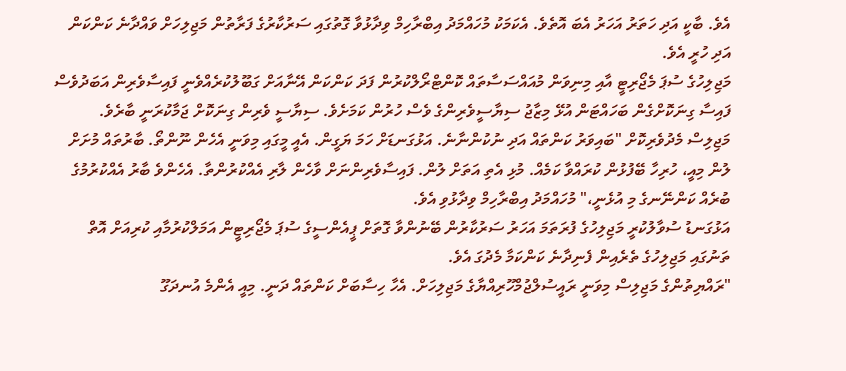އެވެ. ބާކީ އަދި ހަތަރު އަހަރު އެބަ އޮތެވެ. އެކަމަކު މުހައްމަދު އިބްރާހިމް ވިދާޅުވާ ގޮތުގައި ސަރުކާރުގެ ފަރާތުން މަޖިލިހަށް ވައްދާނެ ކަންކަން އަދި ހުރީ އެވެ.
މަޖިލިހުގެ ސުޕަ މެޖޯރިޓީ އާއި މިނިވަން މުއައްސަސާތައް ކޮންޓްރޯލްކުރުން ފަދަ ކަންކަން އޭނާއަށް ގަބޫލުކުރެއްވެނީ ފައިސާވެރިން އަބަދުވެސް ފައިސާ ގިނަކޮށްގެން ބަހައްޓަން އުޅޭ މިޒާޖު ސިޔާސީވެރިންގެ ވެސް ހުރުން ކަމަށެވެ. ސިޔާސީ ވެރިން ގިނަކޮށް ޖަމާކުރަނީ ބާރެވެ.
މަޖިލިސް މެދުވެރިކޮށް "ބައިވަރު ކަންތައް އަދި ނުކުންނާނެ. އަޅުގަނޑަށް ހަމަ ޔަގީން. އެއީ މީގައި މިވަނީ އެހެން ނޫންތޯ. ބާރުތައް މުށަށް ލުން މިއީ، ހުރިހާ ބޭފުޅުން ކުރައްވާ ކަމެއް. މުޅި އެތި އަތަށް ލުން. ފައިސާވެރިންނަށް ވާހެން ލާރި އެއްކުރުންތާ. އެހެންވެ ބާރު އެއްކުރުމުގެ ބުރެއް ކަންނޭނގެ މި އުޅެނީ،" މުހައްމަދު އިބްރާހިމް ވިދާޅުވި އެވެ.
އަޅުގަނޑު ސުވާލުކުރީ މަޖިލިހުގެ ފުރަތަމަ އަހަރު ސަރުކާރުން ބޭނުންވާ ގޮތަށް ޕީއެންސީގެ ސުޕަ މެޖޯރިޓީން އަމަލްކުރުމާއި ކުރިއަށް އޮތް ތަނުގައި މަޖިލިހުގެ ތެރެއިން ފެނިދާނެ ކަންކަމާ މެދުގަ އެވެ.
"ރައްޔިތުންގެ މަޖިލިސް މިވަނީ ރައީސުލްޖުމްހޫރިއްޔާގެ މަޖިލިހަށް. އެހާ ހިސާބަށް ކަންތައް ދަނީ. މިއީ އެންމެ އުނދަގޫ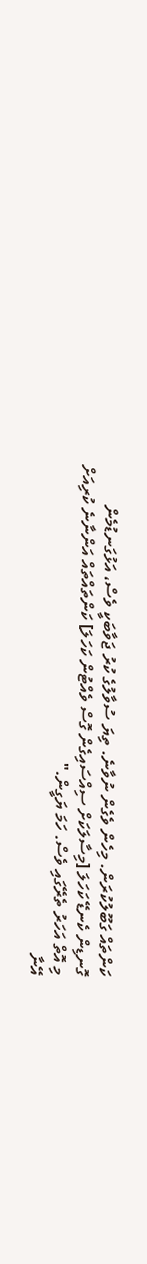ކަންތައް ގަބޫލުކުރަން. މިހެން ވެގެން ނުވާނެ. ތިޔަ ސުވާލުގެ ކުރު ޖަވާބަކީ ވެސް، އަޅުގަނޑުމެން ގޮނޑިން ކެނޑޭ ކަހަލަ [މިސާލަކަށް ސިއްސައިގެން ގޮސް ވެއްޓުން ކަހަލަ] ކަންތައްތައް އަންނާނެ ކުރިއަށް މި އޮތް އަހަރު ތެރޭގައި ވެސް. ހަމަ ޔަގީން."
އޭނާ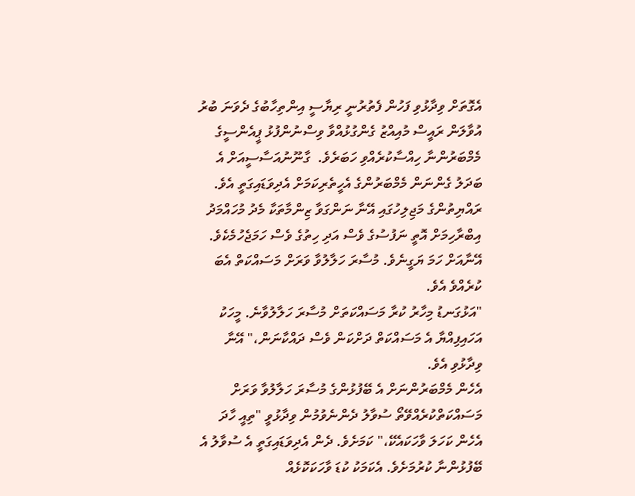އެގޮތަށް ވިދާޅުވި ފަހުން ފެތުރުނީ ރިޔާސީ އިންތިހާބުގެ ދެވަނަ ބުރު އުވާލަން ރައީސް މުއިއްޒު ގެންގުޅުއްވާ ވިސްނުންފުޅު ޕީއެންސީގެ މެމްބަރުންނާ ހިއްސާކުރެއްވި ހަބަރެވެ.  ގާނޫނުއަސާސީއަށް އެ ބަދަލު ގެންނަން މެމްބަރުންގެ އެހީތެރިކަމަށް އެދިވަޑައިގަތީ އެވެ.
ރައްޔިތުންގެ މަޖިލިހުގައި އޭނާ ނަންގަވާ ޒިންމާތަކާ މެދު މުހައްމަދު އިބްރާހިމަށް އޮތީ ނަފުސުގެ ވެސް އަދި ހިތުގެ ވެސް ހަމަޖެހުމެކެވެ. އޭނާއަށް ހަމަ ޔަގީނެވެ. މުސާރަ ހަލާލުވާ ވަރަށް މަސައްކަތް އެބަ ކުރެއްވެ އެވެ.
"އަޅުގަނޑު މިހާރު ކުރާ މަސައްކަތަށް މުސާރަ ހަލާލުވާނެ. މީހަކު އަހައިފިއްޔާ އެ މަސައްކަތް ދަށްކަން ވެސް ދައްކާނަން،" އޭނާ ވިދާޅުވި އެވެ.
އެހެން މެމްބަރުންނަށް އެ ބޭފުޅުންގެ މުސާރަ ހަލާލުވާ ވަރަށް މަސައްކަތްކުރެއްވޭތޯ ސުވާލު ދެންނެވުމުން ވިދާޅުވީ "ތިއީ ހާދަ އެހެން ކަހަލަ ވާހަކައެކޭ،" ކަމަށެވެ. ދެން އެދިވަޑައިގަތީ އެ ސުވާލު އެ ބޭފުޅުންނާ ކުރުމަށެވެ. އެކަމަކު ކުޑަ ވާހަކަކޮޅެއް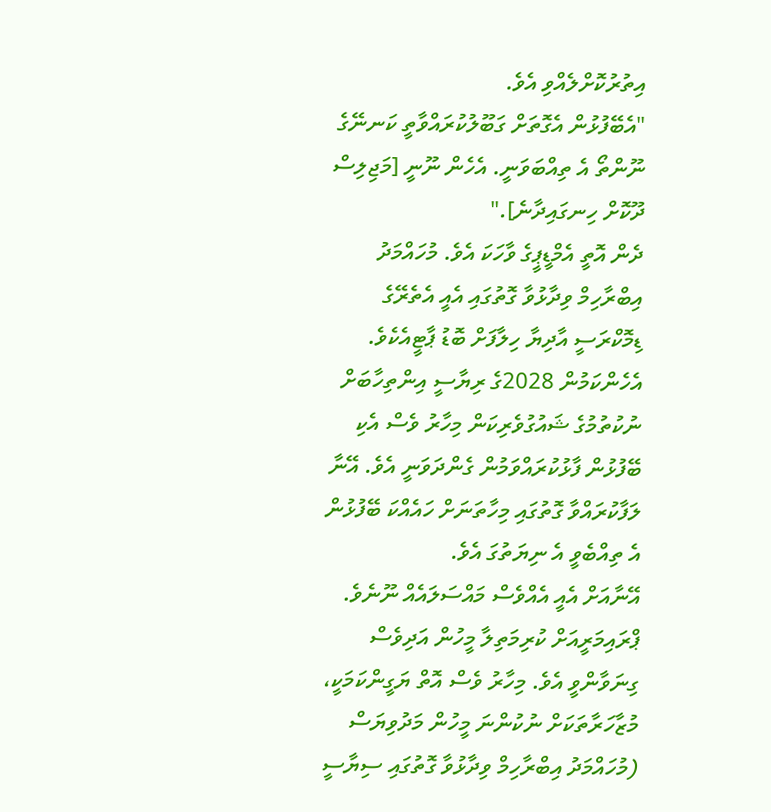އިތުރުކޮށްލެއްވި އެވެ.
"އެބޭފުޅުން އެގޮތަށް ގަބޫލުކުރައްވާތީ ކަނނޭގެ ނޫންތޯ އެ ތިއްބަވަނީ. އެހެން ނޫނީ [މަޖިލިސް ދޫކޮށް ހިނގައިދާނެ]."
ދެން އޮތީ އެމްޑީޕީގެ ވާހަކަ އެވެ. މުހައްމަދު އިބްރާހިމް ވިދާޅުވާ ގޮތުގައި އެއީ އެތެރޭގެ ޑިމޮކްރަސީ އާދިޔާ ހިލާފަށް ބޮޑު ޕާޓީއެކެވެ. އެހެންކަމުން 2028ގެ ރިޔާސީ އިންތިހާބަށް ނުކުތުމުގެ ޝައުގުވެރިކަން މިހާރު ވެސް އެކި ބޭފުޅުން ފާޅުކުރައްވަމުން ގެންދަވަނީ އެވެ. އޭނާ ލަފާކުރައްވާ ގޮތުގައި މިހާތަނަށް ހައެއްކަ ބޭފުޅުން އެ ތިއްބެވީ އެ ނިޔަތުގަ އެވެ.
އޭނާއަށް އެއީ އެއްވެސް މައްސަލައެއް ނޫނެވެ. ޕްރައިމަރީއަށް ކުރިމަތިލާ މީހުން އަދިވެސް ގިނަވާންވީ އެވެ. މިހާރު ވެސް އޮތް ޔަގީންކަމަކީ، މުޒާހަރާތަކަށް ނުކުންނަ މީހުން މަދުވިޔަސް (މުހައްމަދު އިބްރާހިމް ވިދާޅުވާ ގޮތުގައި ސިޔާސީ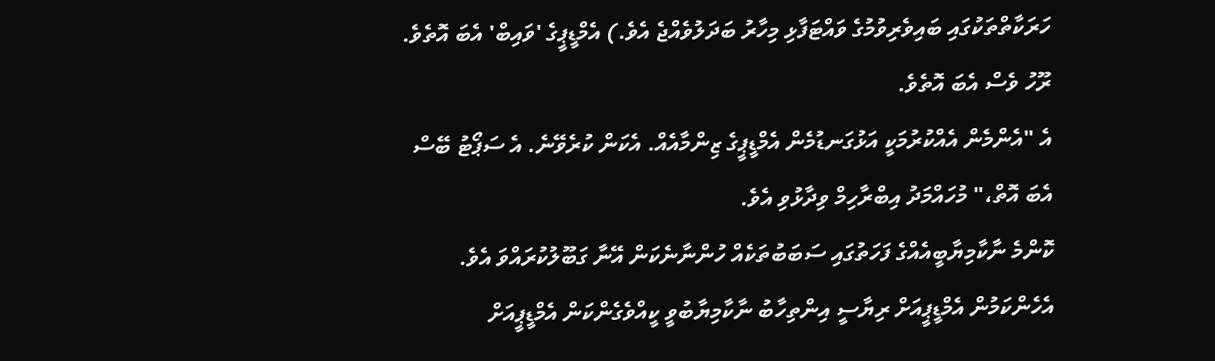ހަރަކާތްތަކުގައި ބައިވެރިވުމުގެ ވައްޓަފާޅި މިހާރު ބަދަލުވެއްޖެ އެވެ.) އެމްޑީޕީގެ 'ވައިބް' އެބަ އޮތެވެ. ރޫހު ވެސް އެބަ އޮތެވެ.
އެ "އެންމެން އެއްކުރުމަކީ އަޅުގަނޑުމެން އެމްޑީޕީގެ ޒިންމާއެއް. އެކަން ކުރެވޭނެ. އެ ސަޕޯޓު ބޭސް އެބަ އޮތް،" މުހައްމަދު އިބްރާހިމް ވިދާޅުވި އެވެ.
ކޮންމެ ނާކާމިޔާބީއެއްގެ ފަހަތުގައި ސަބަބުތަކެއް ހުންނާނެކަން އޭނާ ގަބޫލުކުރައްވަ އެވެ. އެހެންކަމުން އެމްޑީޕީއަށް ރިޔާސީ އިންތިހާބު ނާކާމިޔާބުވީ ކީއްވެގެންކަން އެމްޑީޕީއަށް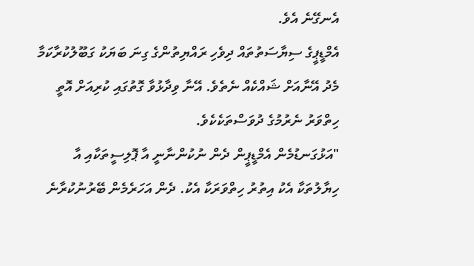އެނގޭނެ އެވެ.
އެމްޑީޕީގެ ސިޔާސަތުތައް ދިވެހި ރައްޔިތުންގެ ގިނަ ބަޔަކު ގަބޫލުކުރާކަމާ މެދު އޭނާއަށް ޝައްކެއް ނެތެވެ. އޭނާ ވިދާޅުވާ ގޮތުގައި ކުރިއަށް އޮތީ ހިތްވަރު ނެރުމުގެ ދުވަސްތަކެކެވެ.
"އަޅުގަނޑުމެން އެމްޑީޕީން ދެން ނުކުންނާނީ އާ ޕޮލިސީތަކާއި އާ ހިޔާލުތަކާ އެކު އިތުރު ހިތްވަރަކާ އެކު. ދެން އަހަރެމެން ބޭރުނުކުރާނެ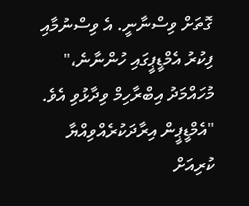ގޮތަށް ވިސްނާނީ. އެ ވިސްނުމާއި ފިކުރު އެމްޑީޕީގައި ހުންނާނެ،" މުހައްމަދު އިބްރާހިމް ވިދާޅުވި އެވެ.
"އެމްޑީޕީން އިރާދަކުރެއްވިއްޔާ ކުރިއަށް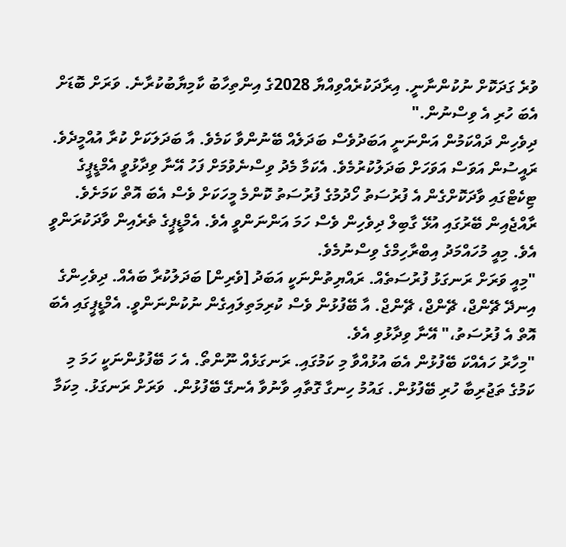ވުރެ ގަދަކޮށް ނުކުންނާނީ. އިރާދަކުރެއްވިއްޔާ 2028ގެ އިންތިހާބު ކާމިޔާބުކުރާނެ. ވަރަށް ބޮޑަށް އެބަ ހުރި އެ ވިސްނުން."
ދިވެހިން ދައްކަމުން އަންނަނީ އަބަދުވެސް ބަދަލެއް ބޭނުންވާ ކަމެވެ. އާ ބަދަލަކަށް ކުރާ އުއްމީދެވެ. ރައީސުން އަވަސް އަވަހަށް ބަދަލުކުރުމެވެ. އެކަމާ މެދު ވިސްނެވުމަށް ފަހު އޭނާ ވިދާޅުވީ އެމްޑީޕީގެ ޓިކެޓްގައި ވާދަކޮށްގެން އެ ފުރުސަތު ހޯދުމުގެ ފުރުސަތު ކޮންމެ މީހަކަށް ވެސް އެބަ އޮތް ކަމަށެވެ. ރާއްޖެއިން ބޭރުގައި އުޅޭ ގާބިލް ދިވެހިން ވެސް ހަމަ އަންނަންވީ އެވެ. އެމްޑީޕީގެ ތެރެއިން ވާދަކުރަންވީ އެވެ. މިއީ މުހައްމަދު އިބްރާހިމްގެ ވިސްނުމެވެ.
"މިއީ ވަރަށް ރަނގަޅު ފުރުސަތެއް. ރައްޔިތުންނަކީ އަބަދު [ވެރިން] ބަދަލުކުރާ ބައެއް. ދިވެހިންގެ އިނދޭ ޗޭންޖް، ޗޭންޖް، ޗޭންޖް. އާ ބޭފުޅުން ވެސް ކުރިމަތިލައިގެން ނުކުންނަންވީ. އެމްޑީޕީގައި އެބަ އޮތް އެ ފުރުސަތު،" އޭނާ ވިދާޅުވި އެވެ.
"މިހާރު ހައެއްކަ ބޭފުޅުން އެބަ އުޅުއްވާ މި ކަމުގައި. ރަނގަޅެއް ނޫންތޯ. އެ ހަ ބޭފުޅުންނަކީ ހަމަ މި ކަމުގެ ތަޖުރިބާ ހުރި ބޭފުޅުން. ގައުމު ހިނގާ ގޮތާއި ވާނުވާ އެނގޭ ބޭފުޅުން.  ވަރަށް ރަނގަޅު. މިކަމާ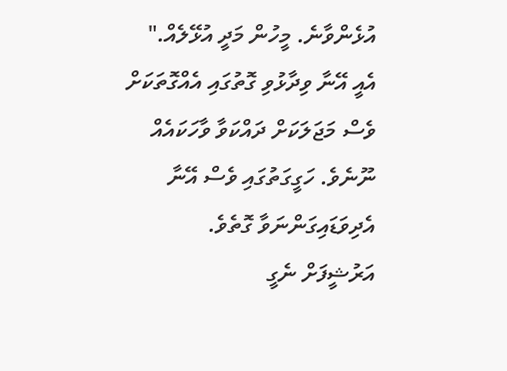އުޅެންވާނެ. މީހުން މަދީ އުޅޭލެއް."
އެއީ އޭނާ ވިދާޅުވި ގޮތުގައި އެއްގޮތަކަށް ވެސް މަޖަލަކަށް ދައްކަވާ ވާހަކައެއް ނޫނެވެ. ހަގީގަތުގައި ވެސް އޭނާ އެދިވަޑައިގަންނަވާ ގޮތެވެ.
އަރުޝީފަށް ނެގީ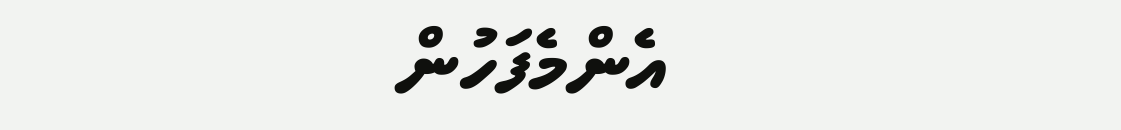އެންމެފަހުން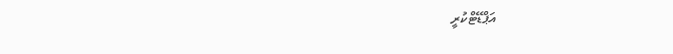އަޕްޑޭޓްކުރީ